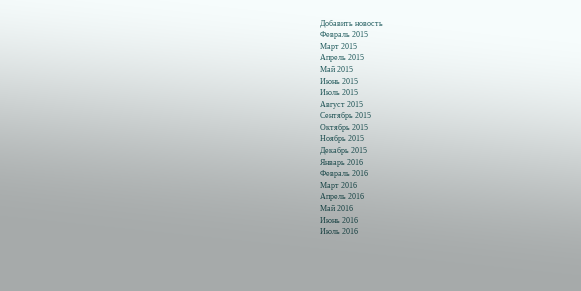Добавить новость
Февраль 2015
Март 2015
Апрель 2015
Май 2015
Июнь 2015
Июль 2015
Август 2015
Сентябрь 2015
Октябрь 2015
Ноябрь 2015
Декабрь 2015
Январь 2016
Февраль 2016
Март 2016
Апрель 2016
Май 2016
Июнь 2016
Июль 2016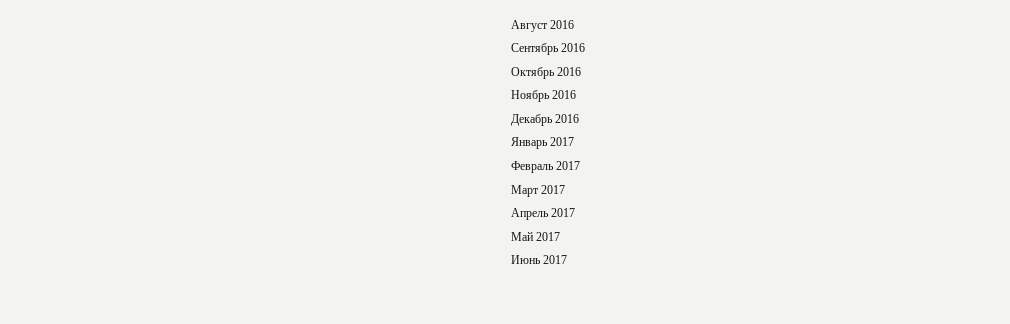Август 2016
Сентябрь 2016
Октябрь 2016
Ноябрь 2016
Декабрь 2016
Январь 2017
Февраль 2017
Март 2017
Апрель 2017
Май 2017
Июнь 2017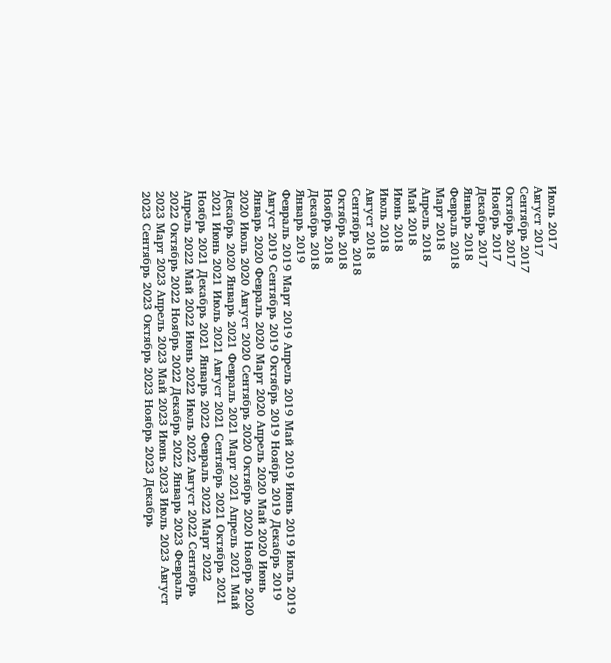Июль 2017
Август 2017
Сентябрь 2017
Октябрь 2017
Ноябрь 2017
Декабрь 2017
Январь 2018
Февраль 2018
Март 2018
Апрель 2018
Май 2018
Июнь 2018
Июль 2018
Август 2018
Сентябрь 2018
Октябрь 2018
Ноябрь 2018
Декабрь 2018
Январь 2019
Февраль 2019 Март 2019 Апрель 2019 Май 2019 Июнь 2019 Июль 2019 Август 2019 Сентябрь 2019 Октябрь 2019 Ноябрь 2019 Декабрь 2019 Январь 2020 Февраль 2020 Март 2020 Апрель 2020 Май 2020 Июнь 2020 Июль 2020 Август 2020 Сентябрь 2020 Октябрь 2020 Ноябрь 2020 Декабрь 2020 Январь 2021 Февраль 2021 Март 2021 Апрель 2021 Май 2021 Июнь 2021 Июль 2021 Август 2021 Сентябрь 2021 Октябрь 2021 Ноябрь 2021 Декабрь 2021 Январь 2022 Февраль 2022 Март 2022 Апрель 2022 Май 2022 Июнь 2022 Июль 2022 Август 2022 Сентябрь 2022 Октябрь 2022 Ноябрь 2022 Декабрь 2022 Январь 2023 Февраль 2023 Март 2023 Апрель 2023 Май 2023 Июнь 2023 Июль 2023 Август 2023 Сентябрь 2023 Октябрь 2023 Ноябрь 2023 Декабрь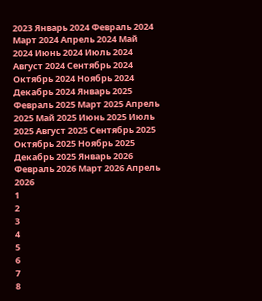2023 Январь 2024 Февраль 2024 Март 2024 Апрель 2024 Май 2024 Июнь 2024 Июль 2024 Август 2024 Сентябрь 2024 Октябрь 2024 Ноябрь 2024 Декабрь 2024 Январь 2025 Февраль 2025 Март 2025 Апрель 2025 Май 2025 Июнь 2025 Июль 2025 Август 2025 Сентябрь 2025 Октябрь 2025 Ноябрь 2025 Декабрь 2025 Январь 2026 Февраль 2026 Март 2026 Апрель 2026
1
2
3
4
5
6
7
8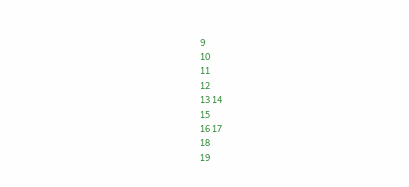9
10
11
12
13 14
15
16 17
18
19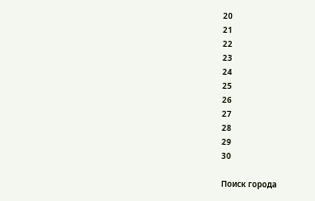20
21
22
23
24
25
26
27
28
29
30

Поиск города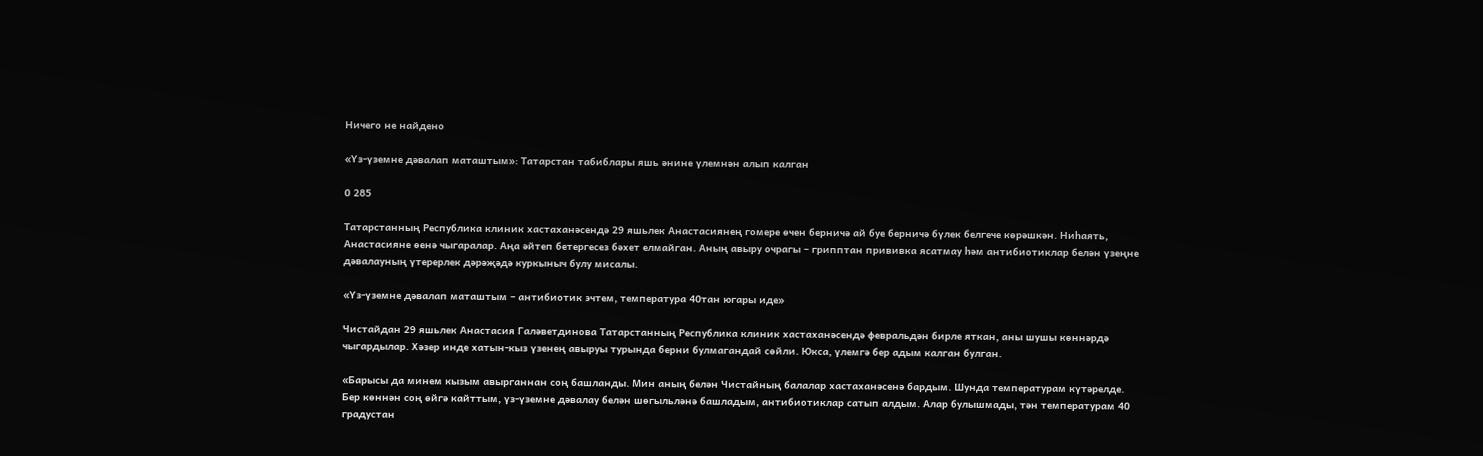Ничего не найдено

«Үз-үземне дәвалап маташтым»: Татарстан табиблары яшь әнине үлемнән алып калган

0 285

Татарстанның Республика клиник хастаханәсендә 29 яшьлек Анастасиянең гомере өчен берничә ай буе берничә бүлек белгече көрәшкән. Ниһаять, Анастасияне өенә чыгаралар. Аңа әйтеп бетергесез бәхет елмайган. Аның авыру очрагы – грипптан прививка ясатмау һәм антибиотиклар белән үзеңне дәвалауның үтерерлек дәрәҗәдә куркыныч булу мисалы.

«Үз-үземне дәвалап маташтым – антибиотик эчтем, температура 40тан югары иде»

Чистайдан 29 яшьлек Анастасия Галәветдинова Татарстанның Республика клиник хастаханәсендә февральдән бирле яткан, аны шушы көннәрдә чыгардылар. Хәзер инде хатын-кыз үзенең авыруы турында берни булмагандай сөйли. Юкса, үлемгә бер адым калган булган.

«Барысы да минем кызым авырганнан соң башланды. Мин аның белән Чистайның балалар хастаханәсенә бардым. Шунда температурам күтәрелде. Бер көннән соң өйгә кайттым, үз-үземне дәвалау белән шөгыльләнә башладым, антибиотиклар сатып алдым. Алар булышмады, тән температурам 40 градустан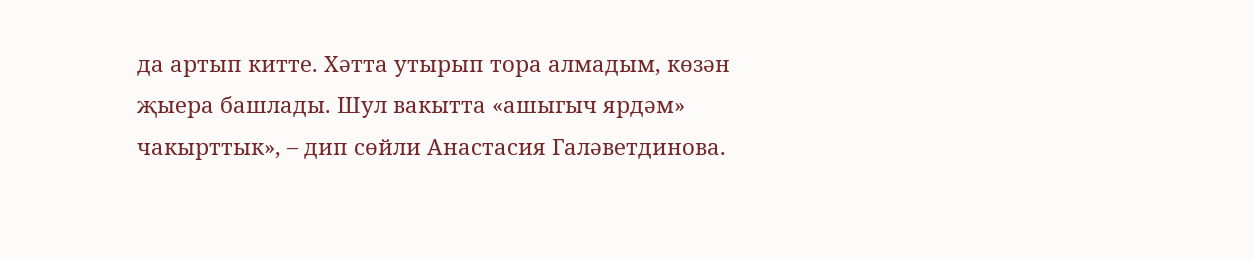да артып китте. Хәтта утырып тора алмадым, көзән җыера башлады. Шул вакытта «ашыгыч ярдәм» чакырттык», – дип сөйли Анастасия Галәветдинова.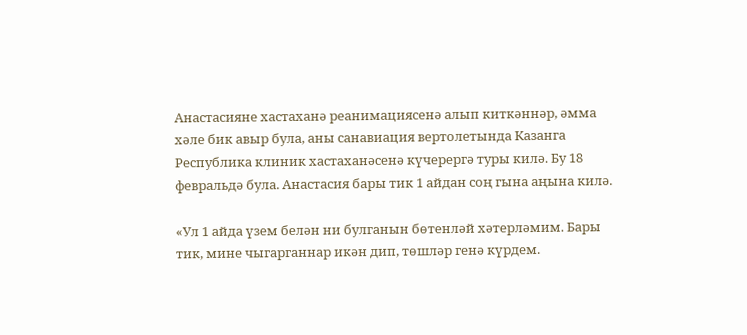Анастасияне хастаханә реанимациясенә алып киткәннәр, әмма хәле бик авыр була, аны санавиация вертолетында Казанга Республика клиник хастаханәсенә күчерергә туры килә. Бу 18 февральдә була. Анастасия бары тик 1 айдан соң гына аңына килә.

«Ул 1 айда үзем белән ни булганын бөтенләй хәтерләмим. Бары тик, мине чыгарганнар икән дип, төшләр генә күрдем.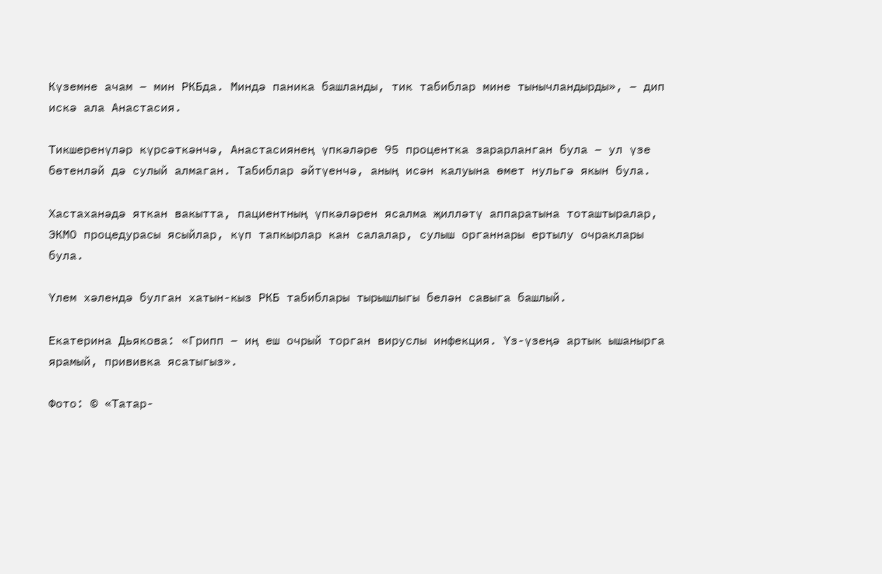Күземне ачам – мин РКБда. Миндә паника башланды, тик табиблар мине тынычландырды», – дип искә ала Анастасия.

Тикшеренүләр күрсәткәнчә, Анастасиянең үпкәләре 95 процентка зарарланган була – ул үзе бөтенләй дә сулый алмаган. Табиблар әйтүенчә, аның исән калуына өмет нульгә якын була.

Хастаханәдә яткан вакытта, пациентның үпкәләрен ясалма җилләтү аппаратына тоташтыралар, ЭКМО процедурасы ясыйлар, күп тапкырлар кан салалар, сулыш органнары ертылу очраклары була.

Үлем хәлендә булган хатын-кыз РКБ табиблары тырышлыгы белән савыга башлый.

Екатерина Дьякова: «Грипп – иң еш очрый торган вируслы инфекция. Үз-үзеңә артык ышанырга ярамый, прививка ясатыгыз».

Фото: © «Татар-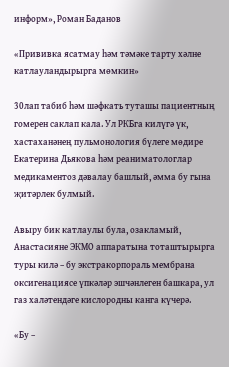информ», Роман Баданов

«Прививка ясатмау һәм тәмәке тарту хәлне катлауландырырга мөмкин»

30лап табиб һәм шәфкать туташы пациентның гомерен саклап кала. Ул РКБга килүгә үк, хастаханәнең пульмонология бүлеге мөдире Екатерина Дьякова һәм реаниматологлар медикаментоз дәвалау башлый, әмма бу гына җитәрлек булмый.

Авыру бик катлаулы була, озакламый, Анастасияне ЭКМО аппаратына тоташтырырга туры килә – бу экстракорпораль мембрана оксигенациясе үпкәләр эшчәнлеген башкара, ул газ халәтендәге кислородны канга күчерә.

«Бу –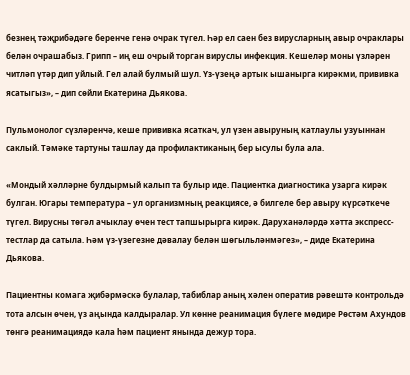безнең тәҗрибәдәге беренче генә очрак түгел. Һәр ел саен без вирусларның авыр очраклары белән очрашабыз. Грипп – иң еш очрый торган вируслы инфекция. Кешеләр моны үзләрен читләп үтәр дип уйлый. Гел алай булмый шул. Үз-үзеңә артык ышанырга кирәкми, прививка ясатыгыз», – дип сөйли Екатерина Дьякова.

Пульмонолог сүзләренчә, кеше прививка ясаткач, ул үзен авыруның катлаулы узуыннан саклый. Тәмәке тартуны ташлау да профилактиканың бер ысулы була ала.

«Мондый хәлләрне булдырмый калып та булыр иде. Пациентка диагностика узарга кирәк булган. Югары температура – ул организмның реакциясе, ә билгеле бер авыру күрсәткече түгел. Вирусны төгәл ачыклау өчен тест тапшырырга кирәк. Даруханәләрдә хәтта экспресс-тестлар да сатыла. Һәм үз-үзегезне дәвалау белән шөгыльләнмәгез», – диде Екатерина Дьякова.

Пациентны комага җибәрмәскә булалар, табиблар аның хәлен оператив рәвештә контрольдә тота алсын өчен, үз аңында калдыралар. Ул көнне реанимация бүлеге мөдире Рөстәм Ахундов төнгә реанимациядә кала һәм пациент янында дежур тора.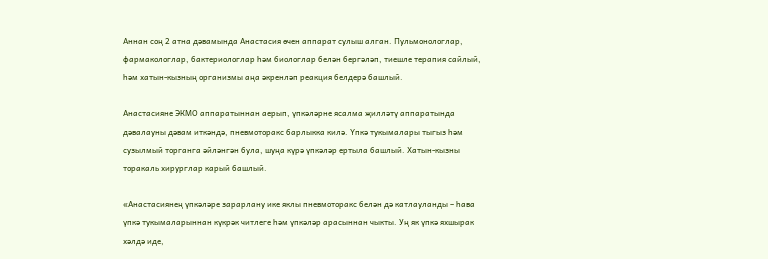Аннан соң 2 атна дәвамында Анастасия өчен аппарат сулыш алган. Пульмонологлар, фармакологлар, бактериологлар һәм биологлар белән бергәләп, тиешле терапия сайлый, һәм хатын-кызның организмы аңа әкренләп реакция белдерә башлый.

Анастасияне ЭКМО аппаратыннан аерып, үпкәләрне ясалма җилләтү аппаратында дәвалауны дәвам иткәндә, пневмоторакс барлыкка килә. Үпкә тукымалары тыгыз һәм сузылмый торганга әйләнгән була, шуңа күрә үпкәләр ертыла башлый. Хатын-кызны торакаль хирурглар карый башлый.

«Анастасиянең үпкәләре зарарлану ике яклы пневмоторакс белән дә катлауланды – һава үпкә тукымаларыннан күкрәк читлеге һәм үпкәләр арасыннан чыкты. Уң як үпкә яхшырак хәлдә иде,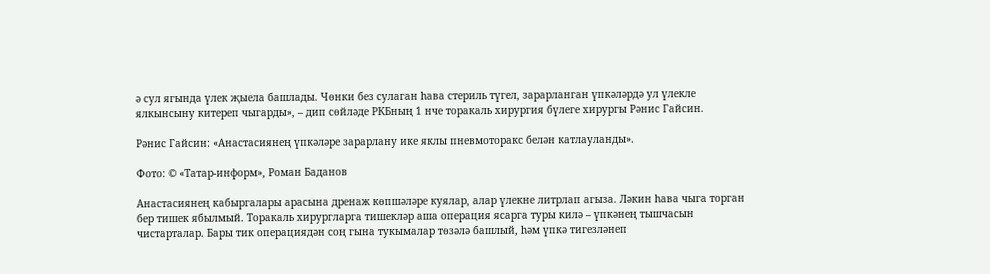ә сул ягында үлек җыела башлады. Чөнки без сулаган һава стериль түгел, зарарланган үпкәләрдә ул үлекле ялкынсыну китереп чыгарды», – дип сөйләде РКБның 1 нче торакаль хирургия бүлеге хирургы Рәнис Гайсин.

Рәнис Гайсин: «Анастасиянең үпкәләре зарарлану ике яклы пневмоторакс белән катлауланды».

Фото: © «Татар-информ», Роман Баданов

Анастасиянең кабыргалары арасына дренаж көпшәләре куялар, алар үлекне литрлап агыза. Ләкин һава чыга торган бер тишек ябылмый. Торакаль хирургларга тишекләр аша операция ясарга туры килә – үпкәнең тышчасын чистарталар. Бары тик операциядән соң гына тукымалар төзәлә башлый, һәм үпкә тигезләнеп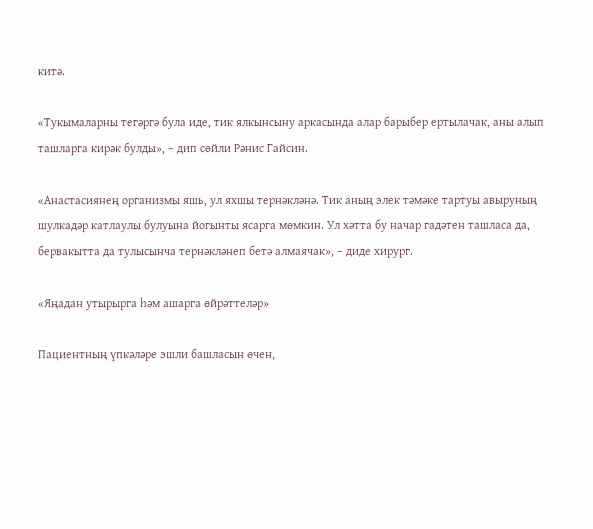китә.

«Тукымаларны тегәргә була иде, тик ялкынсыну аркасында алар барыбер ертылачак, аны алып ташларга кирәк булды», – дип сөйли Рәнис Гайсин.

«Анастасиянең организмы яшь, ул яхшы тернәкләнә. Тик аның элек тәмәке тартуы авыруның шулкадәр катлаулы булуына йогынты ясарга мөмкин. Ул хәтта бу начар гадәтен ташласа да, бервакытта да тулысынча тернәкләнеп бетә алмаячак», – диде хирург.

«Яңадан утырырга һәм ашарга өйрәттеләр»

Пациентның үпкәләре эшли башласын өчен,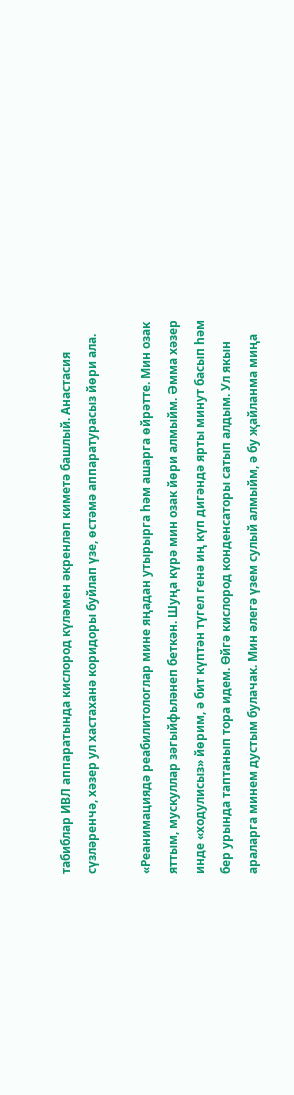табиблар ИВЛ аппаратында кислород күләмен әкренләп киметә башлый. Анастасия сүзләренчә, хәзер ул хастаханә коридоры буйлап үзе, өстәмә аппаратурасыз йөри ала.

«Реанимациядә реабилитологлар мине яңадан утырырга һәм ашарга өйрәтте. Мин озак яттым, мускуллар зәгыйфьләнеп беткән. Шуңа күрә мин озак йөри алмыйм. Әмма хәзер инде «ходулисыз» йөрим, ә бит күптән түгел генә иң күп дигәндә ярты минут басып һәм бер урында таптанып тора идем. Өйгә кислород конденсаторы сатып алдым. Ул якын араларга минем дустым булачак. Мин әлегә үзем сулый алмыйм, ә бу җайланма миңа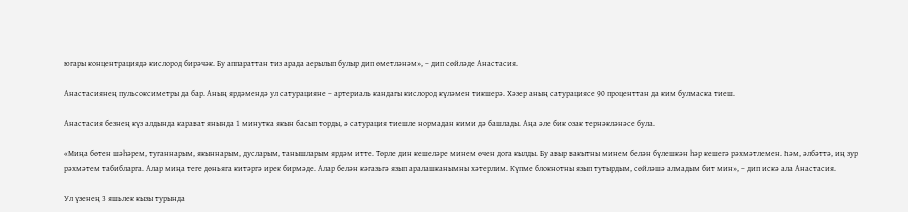югары концентрациядә кислород бирәчәк. Бу аппараттан тиз арада аерылып булыр дип өметләнәм», – дип сөйләде Анастасия.

Анастасиянең пульсоксиметры да бар. Аның ярдәмендә ул сатурацияне – артериаль кандагы кислород күләмен тикшерә. Хәзер аның сатурациясе 90 проценттан да ким булмаска тиеш.

Анастасия безнең күз алдында карават янында 1 минутка якын басып торды, ә сатурация тиешле нормадан кими дә башлады. Аңа әле бик озак тернәкләнәсе була.

«Миңа бөтен шәһәрем, туганнарым, якыннарым, дусларым, танышларым ярдәм итте. Төрле дин кешеләре минем өчен дога кылды. Бу авыр вакытны минем белән бүлешкән һәр кешегә рәхмәтлемен. Һәм, әлбәттә, иң зур рәхмәтем табибларга. Алар миңа теге дөньяга китәргә ирек бирмәде. Алар белән кәгазьгә язып аралашканымны хәтерлим. Күпме блокнотны язып тутырдым, сөйләшә алмадым бит мин», – дип искә ала Анастасия.

Ул үзенең 3 яшьлек кызы турында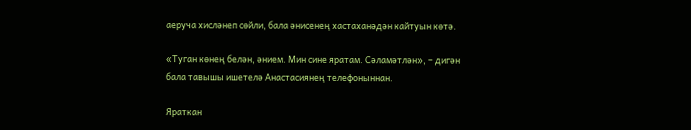аеруча хисләнеп сөйли, бала әнисенең хастаханәдән кайтуын көтә.

«Туган көнең белән, әнием. Мин сине яратам. Сәламәтлән», – дигән бала тавышы ишетелә Анастасиянең телефоныннан.

Яраткан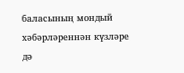баласының мондый хәбәрләреннән күзләре дә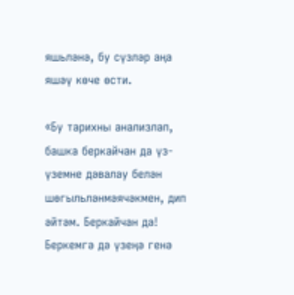яшьләнә, бу сүзләр аңа яшәү көче өсти.

«Бу тарихны анализлап, башка беркайчан да үз-үземне дәвалау белән шөгыльләнмәячәкмен, дип әйтәм. Беркайчан да! Беркемгә дә үзеңә генә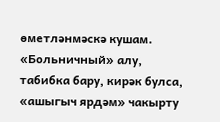өметләнмәскә кушам. «Больничный» алу, табибка бару, кирәк булса, «ашыгыч ярдәм» чакырту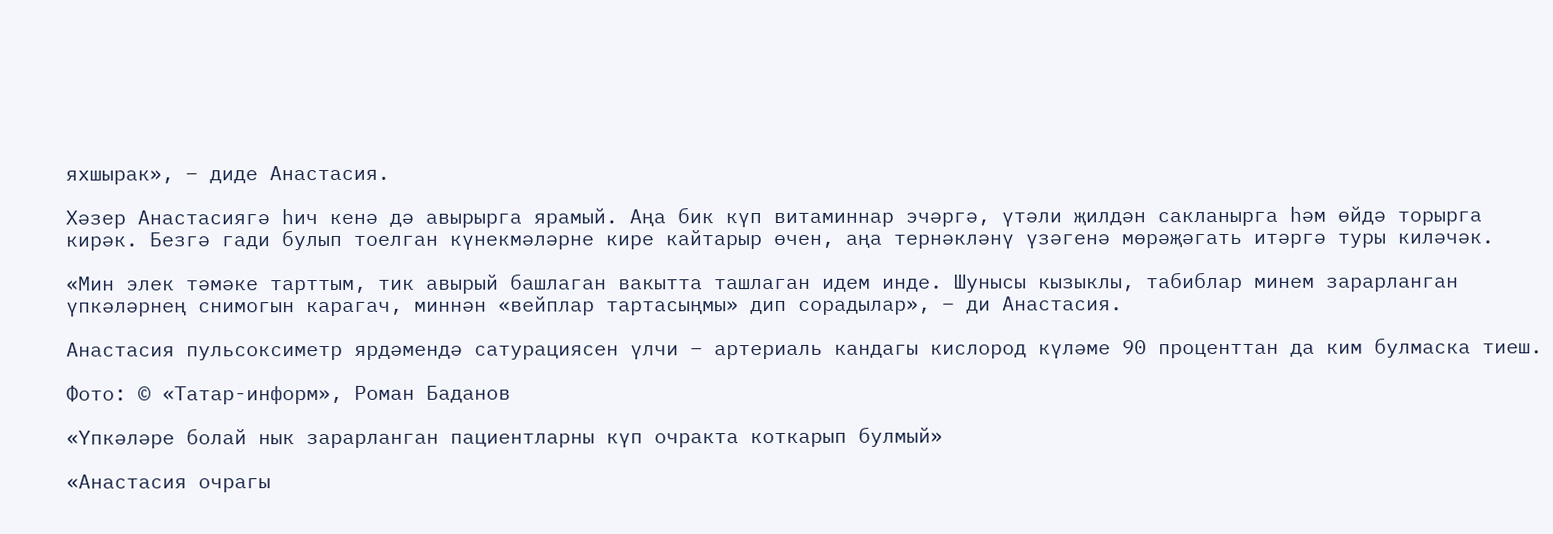яхшырак», – диде Анастасия.

Хәзер Анастасиягә һич кенә дә авырырга ярамый. Аңа бик күп витаминнар эчәргә, үтәли җилдән сакланырга һәм өйдә торырга кирәк. Безгә гади булып тоелган күнекмәләрне кире кайтарыр өчен, аңа тернәкләнү үзәгенә мөрәҗәгать итәргә туры киләчәк.

«Мин элек тәмәке тарттым, тик авырый башлаган вакытта ташлаган идем инде. Шунысы кызыклы, табиблар минем зарарланган үпкәләрнең снимогын карагач, миннән «вейплар тартасыңмы» дип сорадылар», – ди Анастасия.

Анастасия пульсоксиметр ярдәмендә сатурациясен үлчи – артериаль кандагы кислород күләме 90 проценттан да ким булмаска тиеш.

Фото: © «Татар-информ», Роман Баданов

«Үпкәләре болай нык зарарланган пациентларны күп очракта коткарып булмый»

«Анастасия очрагы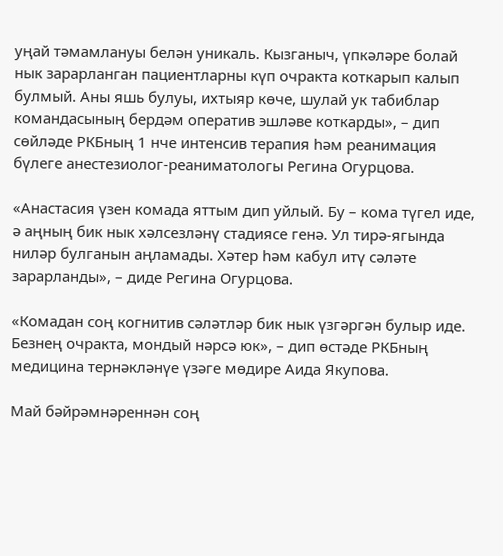уңай тәмамлануы белән уникаль. Кызганыч, үпкәләре болай нык зарарланган пациентларны күп очракта коткарып калып булмый. Аны яшь булуы, ихтыяр көче, шулай ук табиблар командасының бердәм оператив эшләве коткарды», – дип сөйләде РКБның 1 нче интенсив терапия һәм реанимация бүлеге анестезиолог-реаниматологы Регина Огурцова.

«Анастасия үзен комада яттым дип уйлый. Бу – кома түгел иде, ә аңның бик нык хәлсезләнү стадиясе генә. Ул тирә-ягында ниләр булганын аңламады. Хәтер һәм кабул итү сәләте зарарланды», – диде Регина Огурцова.

«Комадан соң когнитив сәләтләр бик нык үзгәргән булыр иде. Безнең очракта, мондый нәрсә юк», – дип өстәде РКБның медицина тернәкләнүе үзәге мөдире Аида Якупова.

Май бәйрәмнәреннән соң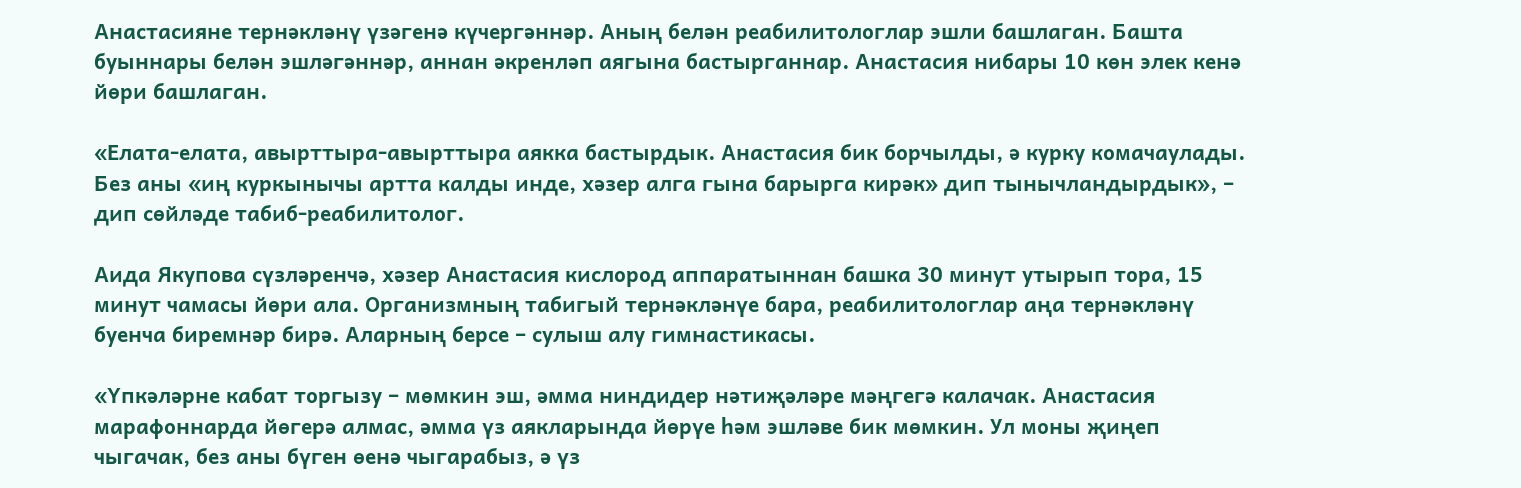Анастасияне тернәкләнү үзәгенә күчергәннәр. Аның белән реабилитологлар эшли башлаган. Башта буыннары белән эшләгәннәр, аннан әкренләп аягына бастырганнар. Анастасия нибары 10 көн элек кенә йөри башлаган.

«Елата-елата, авырттыра-авырттыра аякка бастырдык. Анастасия бик борчылды, ә курку комачаулады. Без аны «иң куркынычы артта калды инде, хәзер алга гына барырга кирәк» дип тынычландырдык», – дип сөйләде табиб-реабилитолог.

Аида Якупова сүзләренчә, хәзер Анастасия кислород аппаратыннан башка 30 минут утырып тора, 15 минут чамасы йөри ала. Организмның табигый тернәкләнүе бара, реабилитологлар аңа тернәкләнү буенча биремнәр бирә. Аларның берсе – сулыш алу гимнастикасы.

«Үпкәләрне кабат торгызу – мөмкин эш, әмма ниндидер нәтиҗәләре мәңгегә калачак. Анастасия марафоннарда йөгерә алмас, әмма үз аякларында йөрүе һәм эшләве бик мөмкин. Ул моны җиңеп чыгачак, без аны бүген өенә чыгарабыз, ә үз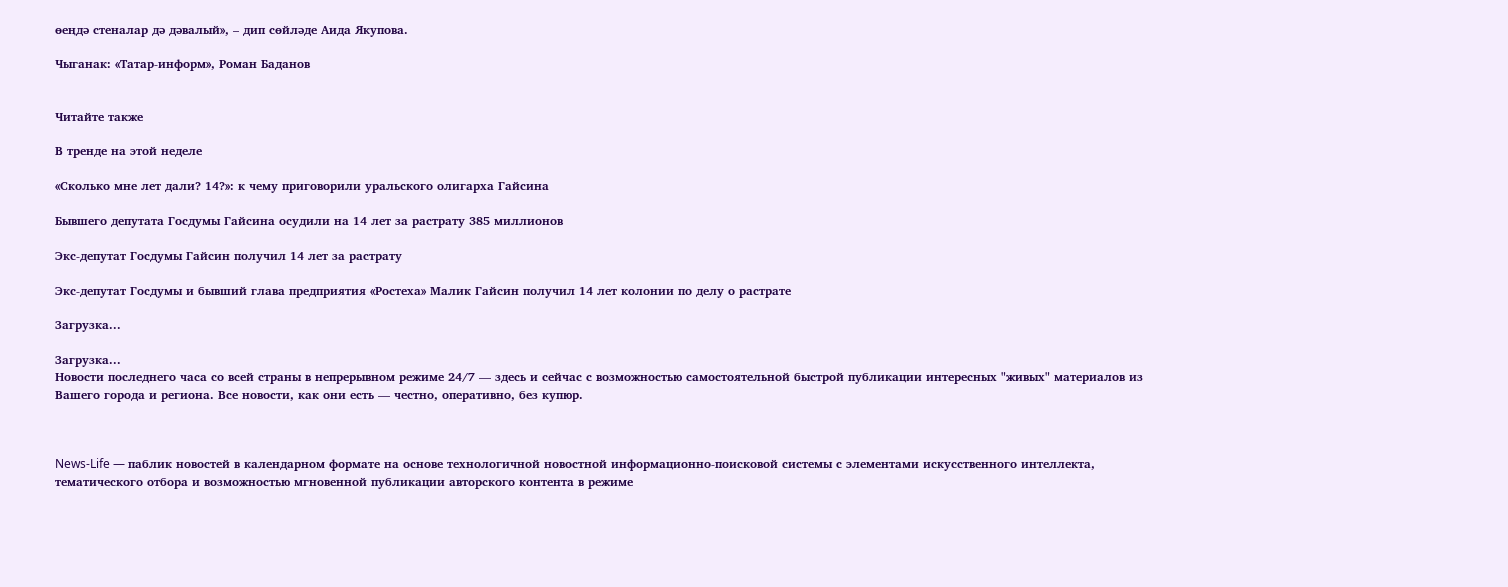өеңдә стеналар дә дәвалый», – дип сөйләде Аида Якупова.

Чыганак: «Татар-информ», Роман Баданов


Читайте также

В тренде на этой неделе

«Сколько мне лет дали? 14?»: к чему приговорили уральского олигарха Гайсина

Бывшего депутата Госдумы Гайсина осудили на 14 лет за растрату 385 миллионов

Экс-депутат Госдумы Гайсин получил 14 лет за растрату

Экс-депутат Госдумы и бывший глава предприятия «Ростеха» Малик Гайсин получил 14 лет колонии по делу о растрате

Загрузка...

Загрузка...
Новости последнего часа со всей страны в непрерывном режиме 24/7 — здесь и сейчас с возможностью самостоятельной быстрой публикации интересных "живых" материалов из Вашего города и региона. Все новости, как они есть — честно, оперативно, без купюр.



News-Life — паблик новостей в календарном формате на основе технологичной новостной информационно-поисковой системы с элементами искусственного интеллекта, тематического отбора и возможностью мгновенной публикации авторского контента в режиме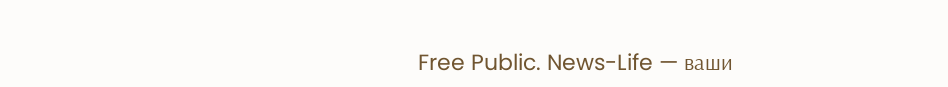Free Public. News-Life — ваши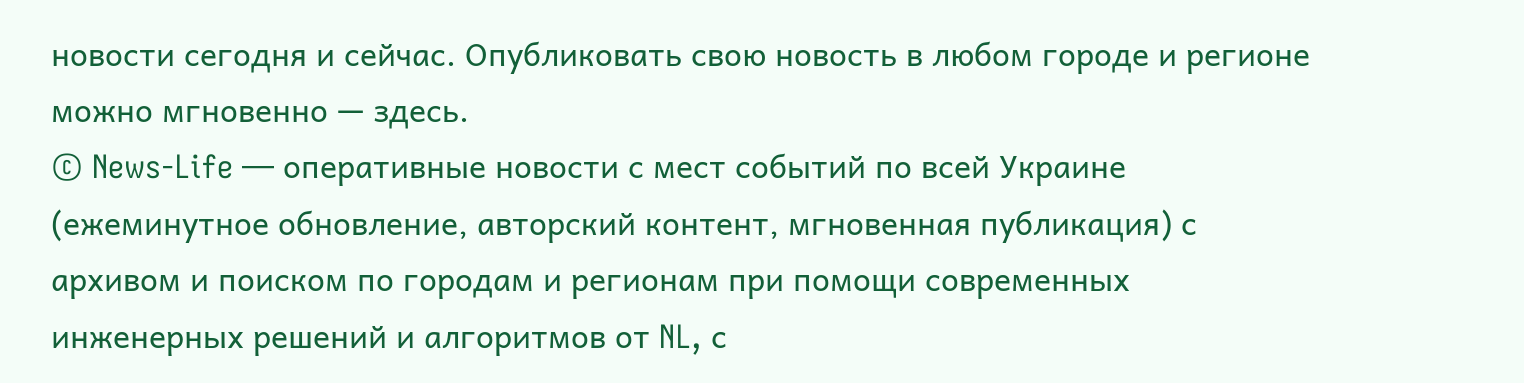новости сегодня и сейчас. Опубликовать свою новость в любом городе и регионе можно мгновенно — здесь.
© News-Life — оперативные новости с мест событий по всей Украине (ежеминутное обновление, авторский контент, мгновенная публикация) с архивом и поиском по городам и регионам при помощи современных инженерных решений и алгоритмов от NL, с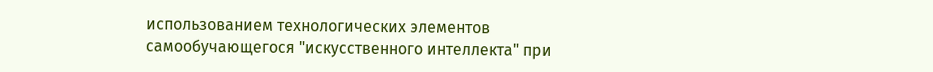использованием технологических элементов самообучающегося "искусственного интеллекта" при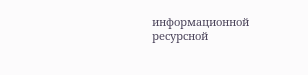информационной ресурсной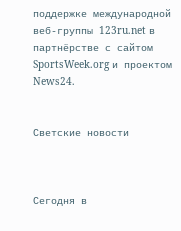поддержке международной веб-группы 123ru.net в партнёрстве с сайтом SportsWeek.org и проектом News24.


Светские новости



Сегодня в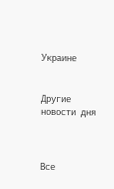Украине


Другие новости дня



Все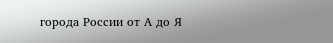города России от А до Я